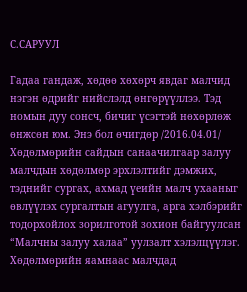С.САРУУЛ

Гадаа гандаж, хөдөө хөхөрч явдаг малчид нэгэн өдрийг нийслэлд өнгөрүүллээ. Тэд номын дуу сонсч, бичиг үсэгтэй нөхөрлөж өнжсөн юм. Энэ бол өчигдөр /2016.04.01/ Хөдөлмөрийн сайдын санаачилгаар залуу малчдын хөдөлмөр эрхлэлтийг дэмжих, тэднийг сургах, ахмад үеийн малч ухааныг өвлүүлэх сургалтын агуулга, арга хэлбэрийг тодорхойлох зорилготой зохион байгуулсан “Малчны залуу халаа” уулзалт хэлэлцүүлэг.  Хөдөлмөрийн яамнаас малчдад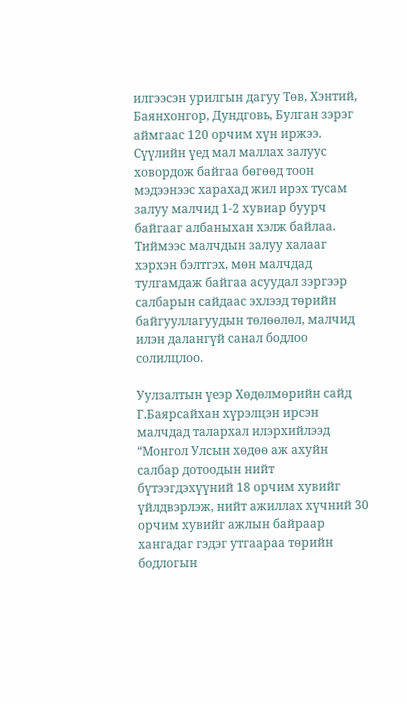илгээсэн урилгын дагуу Төв, Хэнтий, Баянхонгор, Дундговь, Булган зэрэг аймгаас 120 орчим хүн иржээ. Сүүлийн үед мал маллах залуус ховордож байгаа бөгөөд тоон мэдээнээс харахад жил ирэх тусам залуу малчид 1-2 хувиар буурч байгааг албаныхан хэлж байлаа. Тиймээс малчдын залуу халааг хэрхэн бэлтгэх, мөн малчдад тулгамдаж байгаа асуудал зэргээр салбарын сайдаас эхлээд төрийн байгууллагуудын төлөөлөл, малчид илэн далангүй санал бодлоо солилцлоо.

Уулзалтын үеэр Хөдөлмөрийн сайд Г.Баярсайхан хүрэлцэн ирсэн малчдад талархал илэрхийлээд “Монгол Улсын хөдөө аж ахуйн салбар дотоодын нийт бүтээгдэхүүний 18 орчим хувийг үйлдвэрлэж, нийт ажиллах хүчний 30 орчим хувийг ажлын байраар хангадаг гэдэг утгаараа төрийн бодлогын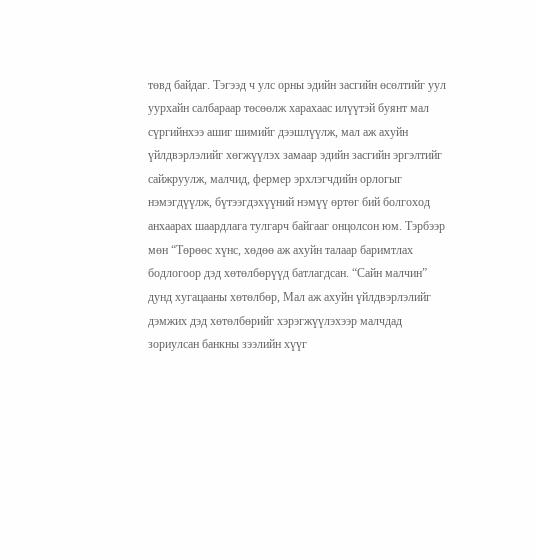төвд байдаг. Тэгээд ч улс орны эдийн засгийн өсөлтийг уул уурхайн салбараар төсөөлж харахаас илүүтэй буянт мал сүргийнхээ ашиг шимийг дээшлүүлж, мал аж ахуйн үйлдвэрлэлийг хөгжүүлэх замаар эдийн засгийн эргэлтийг сайжруулж, малчид, фермер эрхлэгчдийн орлогыг нэмэгдүүлж, бүтээгдэхүүний нэмүү өртөг бий болгоход анхаарах шаардлага тулгарч байгааг онцолсон юм. Тэрбээр мөн “Төрөөс хүнс, хөдөө аж ахуйн талаар баримтлах бодлогоор дэд хөтөлбөрүүд батлагдсан. “Сайн малчин” дунд хугацааны хөтөлбөр, Мал аж ахуйн үйлдвэрлэлийг дэмжих дэд хөтөлбөрийг хэрэгжүүлэхээр малчдад зориулсан банкны зээлийн хүүг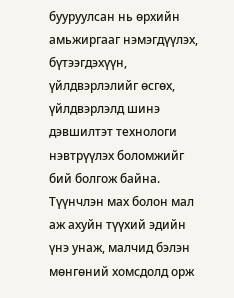бууруулсан нь өрхийн амьжиргааг нэмэгдүүлэх, бүтээгдэхүүн, үйлдвэрлэлийг өсгөх, үйлдвэрлэлд шинэ дэвшилтэт технологи нэвтрүүлэх боломжийг бий болгож байна.  Түүнчлэн мах болон мал аж ахуйн түүхий эдийн үнэ унаж, малчид бэлэн мөнгөний хомсдолд орж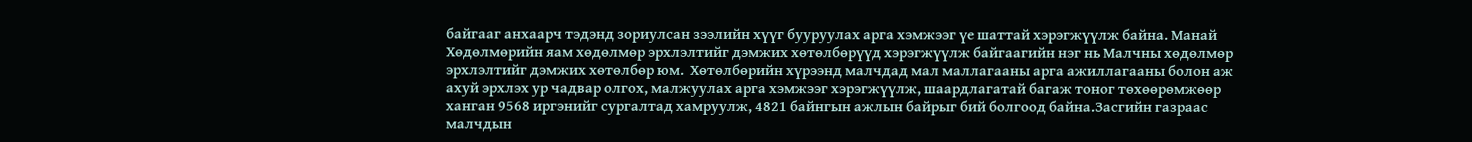байгааг анхаарч тэдэнд зориулсан зээлийн хүүг бууруулах арга хэмжээг үе шаттай хэрэгжүүлж байна. Манай Хөдөлмөрийн яам хөдөлмөр эрхлэлтийг дэмжих хөтөлбөрүүд хэрэгжүүлж байгаагийн нэг нь Малчны хөдөлмөр эрхлэлтийг дэмжих хөтөлбөр юм.  Хөтөлбөрийн хүрээнд малчдад мал маллагааны арга ажиллагааны болон аж ахуй эрхлэх ур чадвар олгох, малжуулах арга хэмжээг хэрэгжүүлж, шаардлагатай багаж тоног төхөөрөмжөөр ханган 9568 иргэнийг сургалтад хамруулж, 4821 байнгын ажлын байрыг бий болгоод байна.Засгийн газраас малчдын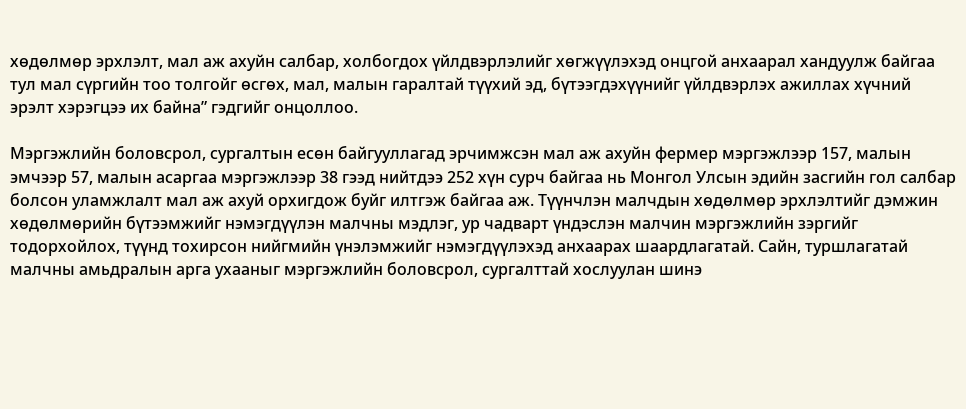хөдөлмөр эрхлэлт, мал аж ахуйн салбар, холбогдох үйлдвэрлэлийг хөгжүүлэхэд онцгой анхаарал хандуулж байгаа тул мал сүргийн тоо толгойг өсгөх, мал, малын гаралтай түүхий эд, бүтээгдэхүүнийг үйлдвэрлэх ажиллах хүчний эрэлт хэрэгцээ их байна” гэдгийг онцоллоо.

Мэргэжлийн боловсрол, сургалтын есөн байгууллагад эрчимжсэн мал аж ахуйн фермер мэргэжлээр 157, малын эмчээр 57, малын асаргаа мэргэжлээр 38 гээд нийтдээ 252 хүн сурч байгаа нь Монгол Улсын эдийн засгийн гол салбар болсон уламжлалт мал аж ахуй орхигдож буйг илтгэж байгаа аж. Түүнчлэн малчдын хөдөлмөр эрхлэлтийг дэмжин хөдөлмөрийн бүтээмжийг нэмэгдүүлэн малчны мэдлэг, ур чадварт үндэслэн малчин мэргэжлийн зэргийг тодорхойлох, түүнд тохирсон нийгмийн үнэлэмжийг нэмэгдүүлэхэд анхаарах шаардлагатай. Сайн, туршлагатай малчны амьдралын арга ухааныг мэргэжлийн боловсрол, сургалттай хослуулан шинэ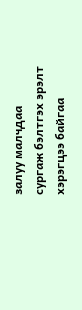залуу малчдаа сургаж бэлтгэх эрэлт хэрэгцээ байгаа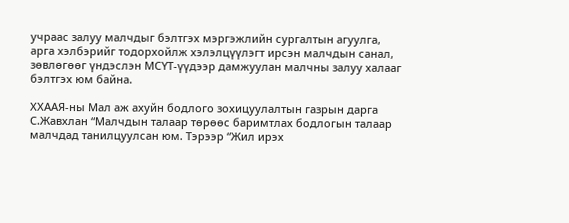учраас залуу малчдыг бэлтгэх мэргэжлийн сургалтын агуулга, арга хэлбэрийг тодорхойлж хэлэлцүүлэгт ирсэн малчдын санал, зөвлөгөөг үндэслэн МСҮТ-үүдээр дамжуулан малчны залуу халааг бэлтгэх юм байна.

ХХААЯ-ны Мал аж ахуйн бодлого зохицуулалтын газрын дарга С.Жавхлан “Малчдын талаар төрөөс баримтлах бодлогын талаар малчдад танилцуулсан юм. Тэрээр “Жил ирэх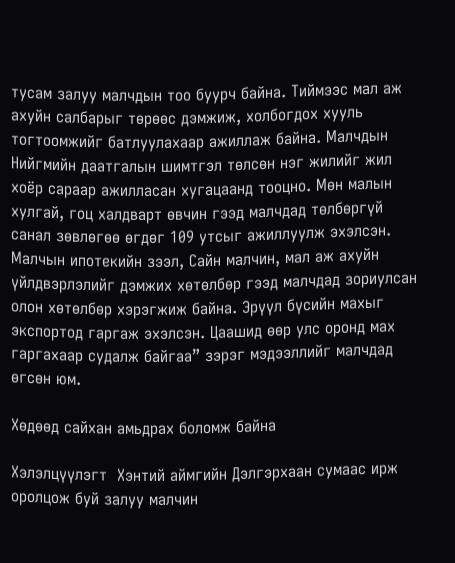тусам залуу малчдын тоо буурч байна. Тиймээс мал аж ахуйн салбарыг төрөөс дэмжиж, холбогдох хууль тогтоомжийг батлуулахаар ажиллаж байна. Малчдын Нийгмийн даатгалын шимтгэл төлсөн нэг жилийг жил хоёр сараар ажилласан хугацаанд тооцно. Мөн малын хулгай, гоц халдварт өвчин гээд малчдад төлбөргүй санал зөвлөгөө өгдөг 109 утсыг ажиллуулж эхэлсэн. Малчын ипотекийн зээл, Сайн малчин, мал аж ахуйн үйлдвэрлэлийг дэмжих хөтөлбөр гээд малчдад зориулсан олон хөтөлбөр хэрэгжиж байна. Эрүүл бүсийн махыг экспортод гаргаж эхэлсэн. Цаашид өөр улс оронд мах гаргахаар судалж байгаа” зэрэг мэдээллийг малчдад өгсөн юм.

Хөдөөд сайхан амьдрах боломж байна

Хэлэлцүүлэгт  Хэнтий аймгийн Дэлгэрхаан сумаас ирж оролцож буй залуу малчин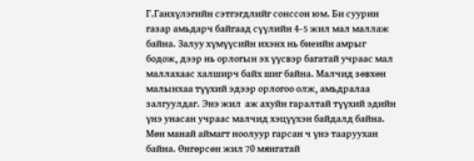Г.Ганхүлэгийн сэтгэгдлийг сонссон юм. Би суурин газар амьдарч байгаад сүүлийн 4-5 жил мал маллаж байна. Залуу хүмүүсийн ихэнх нь биеийн амрыг бодож, дээр нь орлогын эх үүсвэр багатай учраас мал маллахаас халширч байх шиг байна. Малчид зөвхөн малынхаа түүхий эдээр орлогоо олж, амьдралаа залгуулдаг. Энэ жил  аж ахуйн гаралтай түүхий эдийн үнэ унасан учраас малчид хэцүүхэн байдалд байна. Мөн манай аймагт ноолуур гарсан ч үнэ тааруухан байна. Өнгөрсөн жил 70 мянгатай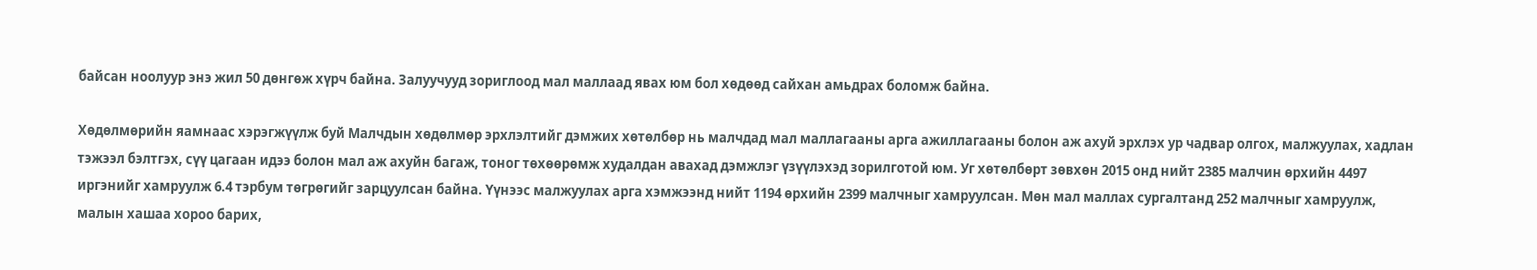байсан ноолуур энэ жил 50 дөнгөж хүрч байна. Залуучууд зориглоод мал маллаад явах юм бол хөдөөд сайхан амьдрах боломж байна.

Хөдөлмөрийн яамнаас хэрэгжүүлж буй Малчдын хөдөлмөр эрхлэлтийг дэмжих хөтөлбөр нь малчдад мал маллагааны арга ажиллагааны болон аж ахуй эрхлэх ур чадвар олгох, малжуулах, хадлан тэжээл бэлтгэх, сүү цагаан идээ болон мал аж ахуйн багаж, тоног төхөөрөмж худалдан авахад дэмжлэг үзүүлэхэд зорилготой юм. Уг хөтөлбөрт зөвхөн 2015 онд нийт 2385 малчин өрхийн 4497 иргэнийг хамруулж 6.4 тэрбум төгрөгийг зарцуулсан байна. Үүнээс малжуулах арга хэмжээнд нийт 1194 өрхийн 2399 малчныг хамруулсан. Мөн мал маллах сургалтанд 252 малчныг хамруулж, малын хашаа хороо барих,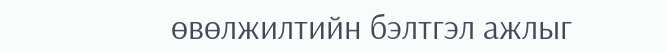өвөлжилтийн бэлтгэл ажлыг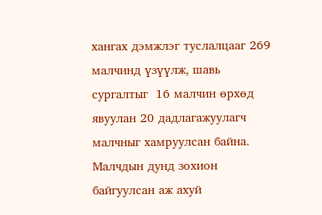хангах дэмжлэг туслалцааг 269 малчинд үзүүлж, шавь сургалтыг  16 малчин өрхөд явуулан 20 дадлагажуулагч малчныг хамруулсан байна. Малчдын дунд зохион байгуулсан аж ахуй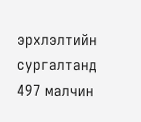эрхлэлтийн сургалтанд 497 малчин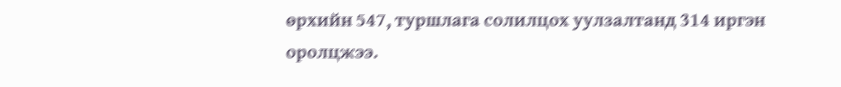өрхийн 547, туршлага солилцох уулзалтанд 314 иргэн оролцжээ.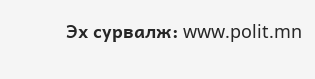Эх сурвалж: www.polit.mn